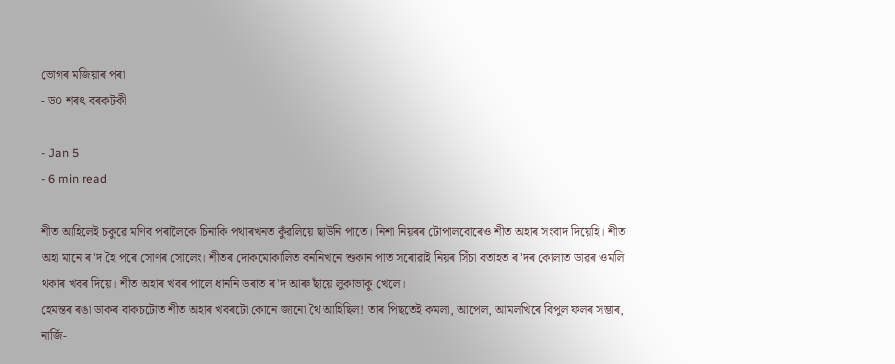ভোগৰ মজিয়াৰ পৰা
- ড০ শৰৎ বৰকটকী

- Jan 5
- 6 min read

শীত আহিলেই চকুৱে মণিব পৰালৈকে চিনাকি পথাৰখনত কুঁৱলিয়ে ছাউনি পাতে। নিশা নিয়ৰৰ টোপালবোৰেও শীত অহাৰ সংবাদ দিয়েহি। শীত অহা মানে ৰ'দ হৈ পৰে সোণৰ সোলেং। শীতৰ দোকমোকালিত বননিখনে শুকান পাত সৰোৱাই নিয়ৰ সিঁচা বতাহত ৰ'দৰ কোলাত ডাৱৰ ওমলি থকাৰ খবৰ দিয়ে। শীত অহাৰ খবৰ পালে ধাননি ডৰাত ৰ'দ আৰু ছাঁয়ে লুকাভাকু খেলে।
হেমন্তৰ ৰঙা ডাকৰ বাকচটোত শীত অহাৰ খবৰটো কোনে জানো থৈ আহিছিল! তাৰ পিছতেই কমলা, আপেল, আমলখিৰে বিপুল ফলৰ সম্ভাৰ, নার্জি-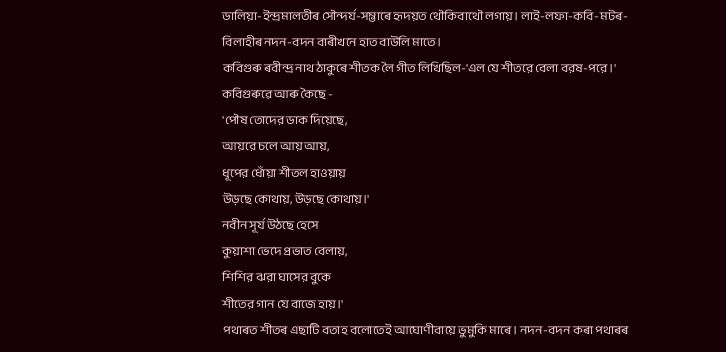ডালিয়া-ইন্দ্ৰমালতীৰ সৌন্দৰ্য-সম্ভাৰে হৃদয়ত থৌকিবাথৌ লগায়। লাই-লফা-কবি-মটৰ-বিলাহীৰ নদন-বদন বাৰীখনে হাত বাউলি মাতে।
কবিগুৰু ৰবীন্দ্ৰ নাথ ঠাকুৰে শীতক লৈ গীত লিখিছিল-'এল যে শীতরে বেলা বরষ-পরে।' কবিগুৰুৱে আৰু কৈছে -
'পৌষ তোদের ডাক দিয়েছে,
আয়রে চলে আয় আয়,
ধূপের ধোঁয়া শীতল হাওয়ায়
উড়ছে কোথায়, উড়ছে কোথায়।'
নবীন সূর্য উঠছে হেসে
কুয়াশা ভেদে প্রভাত বেলায়,
শিশির ঝরা ঘাসের বুকে
শীতের গান যে বাজে হায়।'
পথাৰত শীতৰ এছাটি বতাহ বলোতেই আঘোণীবায়ে ভুমুকি মাৰে। নদন-বদন কৰা পথাৰৰ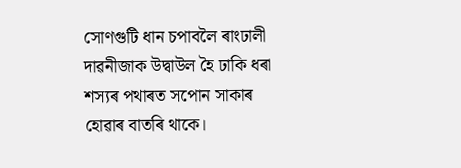সোণগুটি ধান চপাবলৈ ৰাংঢালী দাৱনীজাক উদ্বাউল হৈ ঢাকি ধৰা শস্যৰ পথাৰত সপোন সাকাৰ হোৱাৰ বাতৰি থাকে।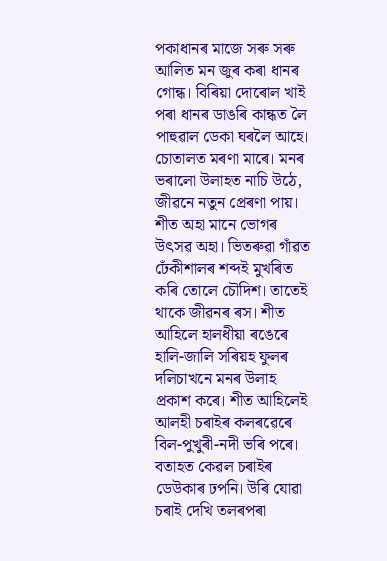পকাধানৰ মাজে সৰু সৰু আলিত মন জুৰ কৰা ধানৰ গোন্ধ। বিৰিয়া দোৰোল খাই পৰা ধানৰ ডাঙৰি কান্ধত লৈ পাহুৱাল ডেকা ঘৰলৈ আহে। চোতালত মৰণা মাৰে। মনৰ ভৰালো উলাহত নাচি উঠে, জীৱনে নতুন প্ৰেৰণা পায়।
শীত অহা মানে ভোগৰ উৎসৱ অহা। ভিতৰুৱা গাঁৱত ঢেঁকীশালৰ শব্দই মুখৰিত কৰি তোলে চৌদিশ। তাতেই থাকে জীৱনৰ ৰস। শীত আহিলে হালধীয়া ৰঙেৰে হালি-জালি সৰিয়হ ফুলৰ দলিচাখনে মনৰ উলাহ প্রকাশ কৰে। শীত আহিলেই আলহী চৰাইৰ কলৰৱেৰে বিল-পুখুৰী-নদী ভৰি পৰে। বতাহত কেৱল চৰাইৰ ডেউকাৰ ঢপনি। উৰি যোৱা চৰাই দেখি তলৰপৰা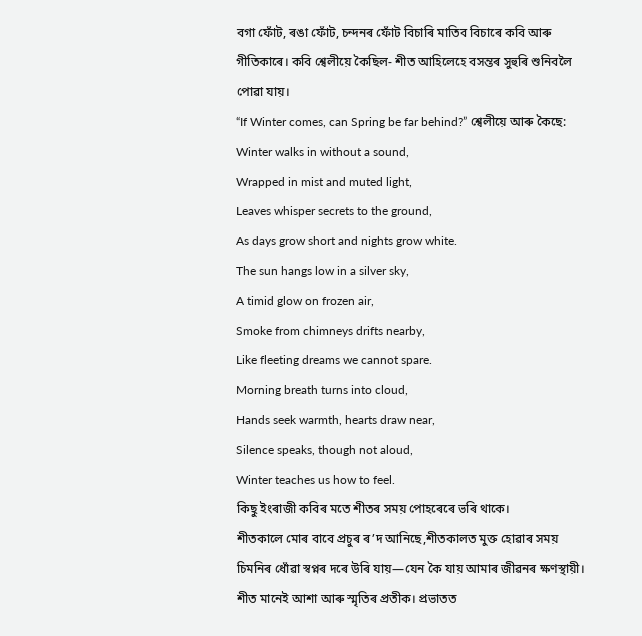বগা ফোঁট, ৰঙা ফোঁট, চন্দনৰ ফোঁট বিচাৰি মাতিব বিচাৰে কবি আৰু গীতিকাৰে। কবি শ্বেলীয়ে কৈছিল- শীত আহিলেহে বসন্তৰ সুহুৰি শুনিবলৈ পোৱা যায়।
“If Winter comes, can Spring be far behind?” শ্বেলীয়ে আৰু কৈছে:
Winter walks in without a sound,
Wrapped in mist and muted light,
Leaves whisper secrets to the ground,
As days grow short and nights grow white.
The sun hangs low in a silver sky,
A timid glow on frozen air,
Smoke from chimneys drifts nearby,
Like fleeting dreams we cannot spare.
Morning breath turns into cloud,
Hands seek warmth, hearts draw near,
Silence speaks, though not aloud,
Winter teaches us how to feel.
কিছু ইংৰাজী কবিৰ মতে শীতৰ সময় পোহৰেৰে ভৰি থাকে।
শীতকালে মোৰ বাবে প্ৰচুৰ ৰ’দ আনিছে,শীতকালত মুক্ত হোৱাৰ সময়
চিমনিৰ ধোঁৱা স্বপ্নৰ দৰে উৰি যায়—যেন কৈ যায় আমাৰ জীৱনৰ ক্ষণস্থায়ী। শীত মানেই আশা আৰু স্মৃতিৰ প্ৰতীক। প্ৰভাতত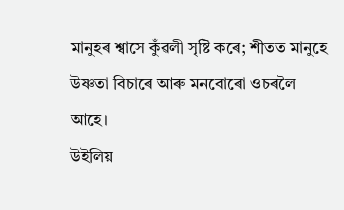মানুহৰ শ্বাসে কুঁৱলী সৃষ্টি কৰে; শীতত মানুহে উষ্ণতা বিচাৰে আৰু মনবোৰো ওচৰলৈ আহে।
উইলিয়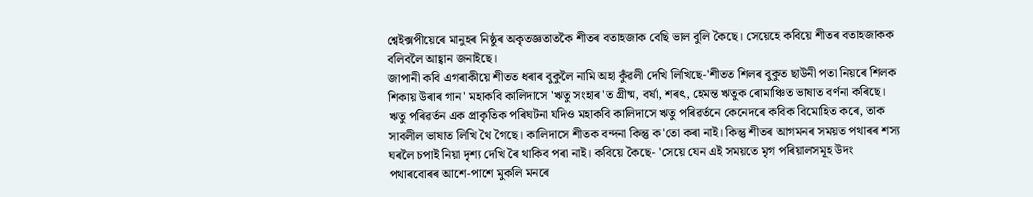শ্বেইক্সপীয়েৰে মানুহৰ নিষ্ঠুৰ অকৃতজ্ঞতাতকৈ শীতৰ বতাহজাক বেছি ভাল বুলি কৈছে। সেয়েহে কবিয়ে শীতৰ বতাহজাকক বলিবলৈ আহ্বান জনাইছে।
জাপানী কবি এগৰাকীয়ে শীতত ধৰাৰ বুকুলৈ নামি অহা কুঁৱলী দেখি লিখিছে-'শীতত শিলৰ বুকুত ছাউনী পতা নিয়ৰে শিলক শিকায় উৰাৰ গান' মহাকবি কালিদাসে 'ঋতু সংহাৰ'ত গ্ৰীষ্ম, বর্ষা, শৰৎ, হেমন্ত ঋতুক ৰোমাঞ্চিত ভাষাত বৰ্ণনা কৰিছে। ঋতু পৰিৱৰ্তন এক প্রাকৃতিক পৰিঘটনা যদিও মহাকবি কালিদাসে ঋতু পৰিৱৰ্তনে কেনেদৰে কবিক বিমোহিত কৰে, তাক সাবলীল ভাষাত লিখি থৈ গৈছে। কালিদাসে শীতক বন্দনা কিন্তু ক'তো কৰা নাই। কিন্তু শীতৰ আগমনৰ সময়ত পথাৰৰ শস্য ঘৰলৈ চপাই নিয়া দৃশ্য দেখি ৰৈ থাকিব পৰা নাই। কবিয়ে কৈছে- 'সেয়ে যেন এই সময়তে মৃগ পৰিয়ালসমূহ উদং পথাৰবোৰৰ আশে-পাশে মুকলি মনৰে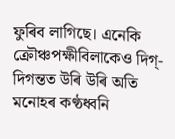ফুৰিব লাগিছে। এনেকি ক্রৌঞ্চপক্ষীবিলাকেও দিগ্-দিগন্তত উৰি উৰি অতি মনোহৰ কণ্ঠধ্বনি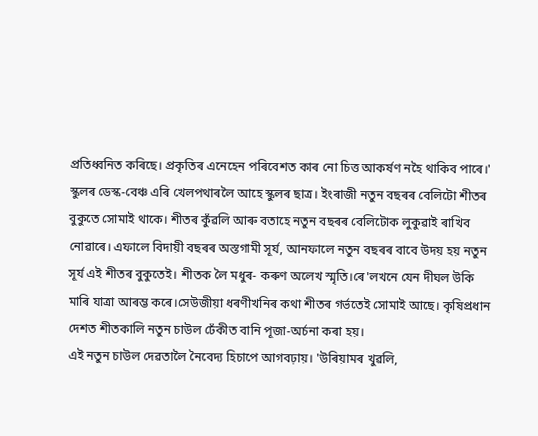প্রতিধ্বনিত কৰিছে। প্রকৃতিৰ এনেহেন পৰিবেশত কাৰ নো চিত্ত আকর্ষণ নহৈ থাকিব পাৰে।'
স্কুলৰ ডেস্ক-বেঞ্চ এৰি খেলপথাৰলৈ আহে স্কুলৰ ছাত্র। ইংৰাজী নতুন বছৰৰ বেলিটো শীতৰ বুকুতে সোমাই থাকে। শীতৰ কুঁৱলি আৰু বতাহে নতুন বছৰৰ বেলিটোক লুকুৱাই ৰাখিব নোৱাৰে। এফালে বিদায়ী বছৰৰ অস্তগামী সূর্য, আনফালে নতুন বছৰৰ বাবে উদয় হয় নতুন সূর্য এই শীতৰ বুকুতেই। শীতক লৈ মধুৰ- কৰুণ অলেখ স্মৃতি।ৰে'লখনে যেন দীঘল উকি মাৰি যাত্ৰা আৰম্ভ কৰে।সেউজীয়া ধৰণীখনিৰ কথা শীতৰ গৰ্ভতেই সোমাই আছে। কৃষিপ্রধান দেশত শীতকালি নতুন চাউল ঢেঁকীত বানি পূজা-অর্চনা কৰা হয়।
এই নতুন চাউল দেৱতালৈ নৈবেদ্য হিচাপে আগবঢ়ায়। 'উৰিয়ামৰ খুৱলি,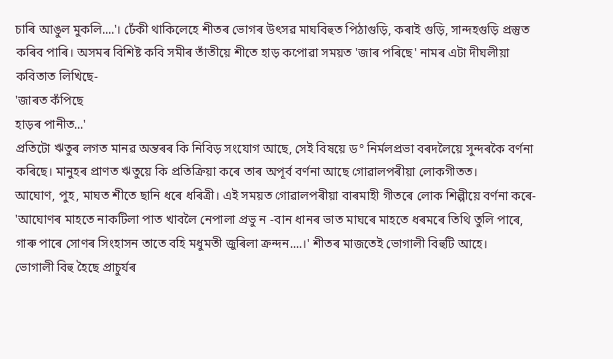চাৰি আঙুল মুকলি....'। ঢেঁকী থাকিলেহে শীতৰ ভোগৰ উৎসৱ মাঘবিহুত পিঠাগুড়ি, কৰাই গুড়ি, সান্দহগুড়ি প্রস্তুত কৰিব পাৰি। অসমৰ বিশিষ্ট কবি সমীৰ তাঁতীয়ে শীতে হাড় কপোৱা সময়ত 'জাৰ পৰিছে' নামৰ এটা দীঘলীয়া কবিতাত লিখিছে-
'জাৰত কঁপিছে
হাড়ৰ পানীত...'
প্রতিটো ঋতুৰ লগত মানৱ অন্তৰৰ কি নিবিড় সংযোগ আছে, সেই বিষয়ে ড° নিৰ্মলপ্রভা বৰদলৈয়ে সুন্দৰকৈ বৰ্ণনা কৰিছে। মানুহৰ প্ৰাণত ঋতুয়ে কি প্রতিক্রিয়া কৰে তাৰ অপূর্ব বর্ণনা আছে গোৱালপৰীয়া লোকগীতত।
আঘোণ, পুহ, মাঘত শীতে ছানি ধৰে ধৰিত্ৰী। এই সময়ত গোৱালপৰীয়া বাৰমাহী গীতৰে লোক শিল্পীয়ে বৰ্ণনা কৰে- 'আঘোণৰ মাহতে নাকটিলা পাত খাবলৈ নেপালা প্রভু ন -বান ধানৰ ভাত মাঘৰে মাহতে ধৰমৰে তিথি তুলি পাৰে, গাৰু পাৰে সোণৰ সিংহাসন তাতে বহি মধুমতী জুৰিলা ক্ৰন্দন....।' শীতৰ মাজতেই ভোগালী বিহুটি আহে।
ভোগালী বিহু হৈছে প্ৰাচুৰ্যৰ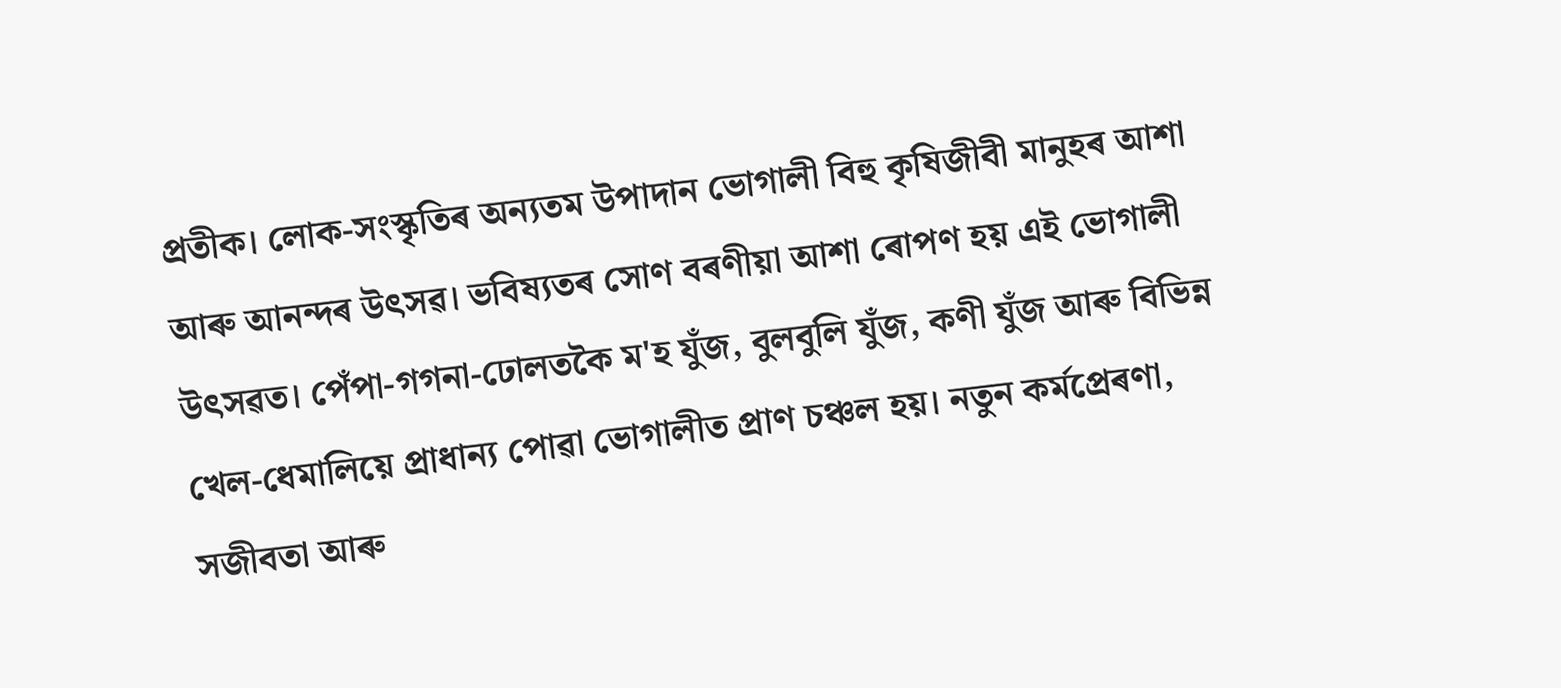প্রতীক। লোক-সংস্কৃতিৰ অন্যতম উপাদান ভোগালী বিহু কৃষিজীবী মানুহৰ আশা আৰু আনন্দৰ উৎসৱ। ভবিষ্যতৰ সোণ বৰণীয়া আশা ৰোপণ হয় এই ভোগালী উৎসৱত। পেঁপা-গগনা-ঢোলতকৈ ম'হ যুঁজ, বুলবুলি যুঁজ, কণী যুঁজ আৰু বিভিন্ন খেল-ধেমালিয়ে প্রাধান্য পোৱা ভোগালীত প্রাণ চঞ্চল হয়। নতুন কর্মপ্রেৰণা, সজীবতা আৰু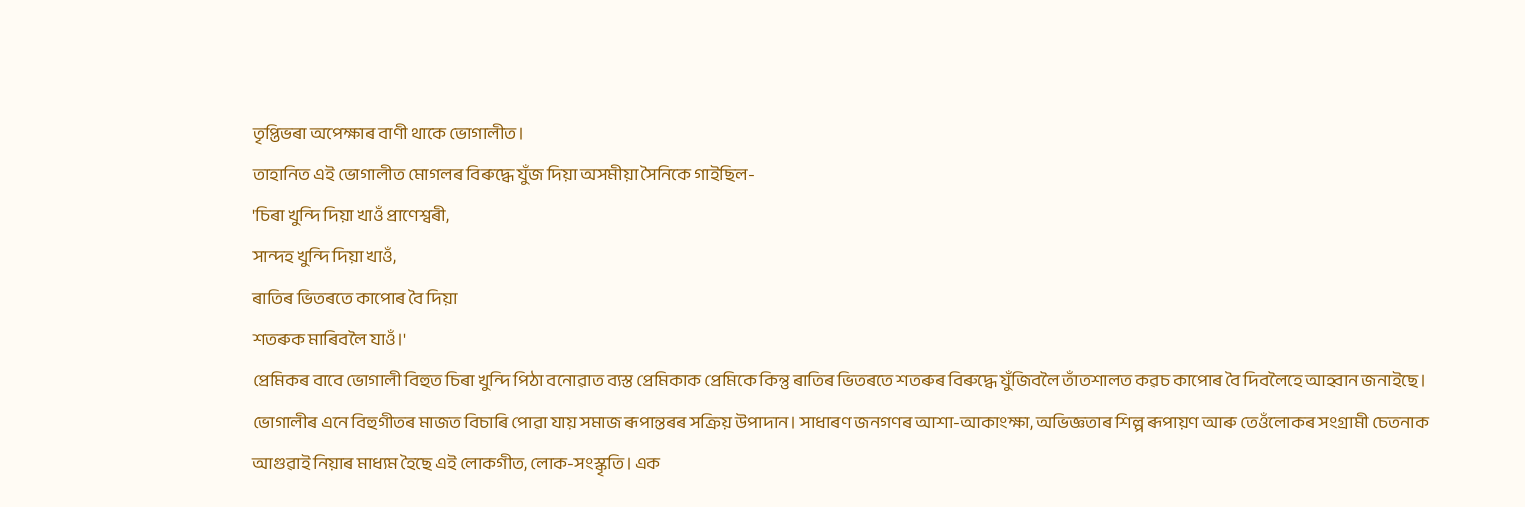তৃপ্তিভৰা অপেক্ষাৰ বাণী থাকে ভোগালীত।
তাহানিত এই ভোগালীত মোগলৰ বিৰুদ্ধে যুঁজ দিয়া অসমীয়া সৈনিকে গাইছিল-
'চিৰা খুন্দি দিয়া খাওঁ প্রাণেশ্বৰী,
সান্দহ খুন্দি দিয়া খাওঁ,
ৰাতিৰ ভিতৰতে কাপোৰ বৈ দিয়া
শতৰুক মাৰিবলৈ যাওঁ।'
প্ৰেমিকৰ বাবে ভোগালী বিহুত চিৰা খুন্দি পিঠা বনোৱাত ব্যস্ত প্রেমিকাক প্রেমিকে কিন্তু ৰাতিৰ ভিতৰতে শতৰুৰ বিৰুদ্ধে যুঁজিবলৈ তাঁতশালত কৱচ কাপোৰ বৈ দিবলৈহে আহ্বান জনাইছে। ভোগালীৰ এনে বিহুগীতৰ মাজত বিচাৰি পোৱা যায় সমাজ ৰূপান্তৰৰ সক্রিয় উপাদান। সাধাৰণ জনগণৰ আশা-আকাংক্ষা, অভিজ্ঞতাৰ শিল্প ৰূপায়ণ আৰু তেওঁলোকৰ সংগ্রামী চেতনাক আগুৱাই নিয়াৰ মাধ্যম হৈছে এই লোকগীত, লোক-সংস্কৃতি। এক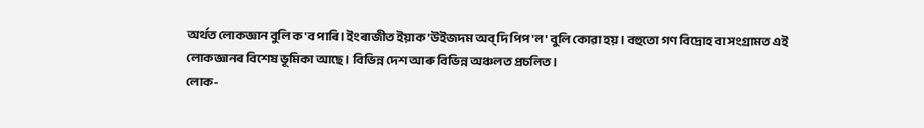অর্থত লোকজ্ঞান বুলি ক'ব পাৰি। ইংৰাজীত ইয়াক 'উইজদম অব্ দি পিপ'ল' বুলি কোৱা হয়। বহুতো গণ বিদ্রোহ বা সংগ্রামত এই লোকজ্ঞানৰ বিশেষ ভূমিকা আছে। বিভিন্ন দেশ আৰু বিভিন্ন অঞ্চলত প্ৰচলিত।
লোক-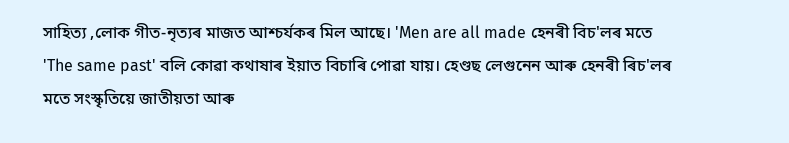সাহিত্য ,লোক গীত-নৃত্যৰ মাজত আশ্চর্যকৰ মিল আছে। 'Men are all made হেনৰী বিচ'লৰ মতে 'The same past' বলি কোৱা কথাষাৰ ইয়াত বিচাৰি পোৱা যায়। হেণ্ডছ লেগুনেন আৰু হেনৰী ৰিচ'লৰ মতে সংস্কৃতিয়ে জাতীয়তা আৰু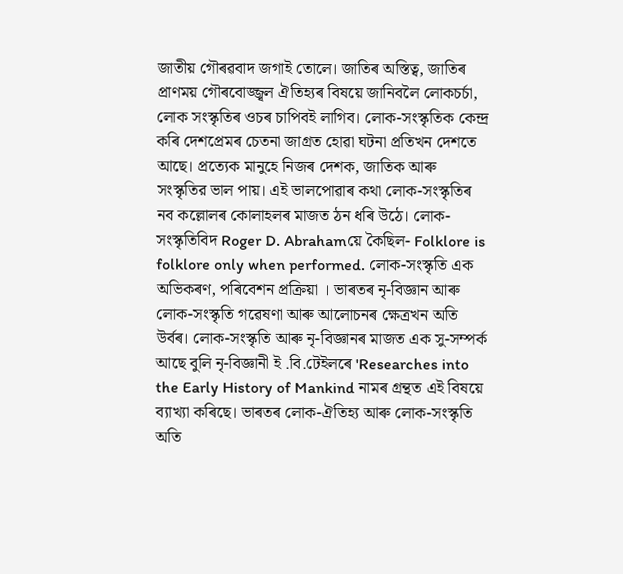জাতীয় গৌৰৱবাদ জগাই তোলে। জাতিৰ অস্তিত্ব, জাতিৰ প্রাণময় গৌৰবোজ্জ্বল ঐতিহ্যৰ বিষয়ে জানিবলৈ লোকচর্চা, লোক সংস্কৃতিৰ ওচৰ চাপিবই লাগিব। লোক-সংস্কৃতিক কেন্দ্র কৰি দেশপ্রেমৰ চেতনা জাগ্ৰত হোৱা ঘটনা প্রতিখন দেশতে আছে। প্রত্যেক মানুহে নিজৰ দেশক, জাতিক আৰু সংস্কৃতির ভাল পায়। এই ভালপোৱাৰ কথা লোক-সংস্কৃতিৰ নব কল্লোলৰ কোলাহলৰ মাজত ঠন ধৰি উঠে। লোক-সংস্কৃতিবিদ Roger D. Abrahamয়ে কৈছিল- Folklore is folklore only when performed. লোক-সংস্কৃতি এক অভিকৰণ, পৰিবেশন প্রক্রিয়া । ভাৰতৰ নৃ-বিজ্ঞান আৰু লোক-সংস্কৃতি গৱেষণা আৰু আলোচনৰ ক্ষেত্রখন অতি উৰ্বৰ। লোক-সংস্কৃতি আৰু নৃ-বিজ্ঞানৰ মাজত এক সু-সম্পর্ক আছে বুলি নৃ-বিজ্ঞানী ই .বি.টেইলৰে 'Researches into the Early History of Mankind নামৰ গ্ৰন্থত এই বিষয়ে ব্যাখ্যা কৰিছে। ভাৰতৰ লোক-ঐতিহ্য আৰু লোক-সংস্কৃতি অতি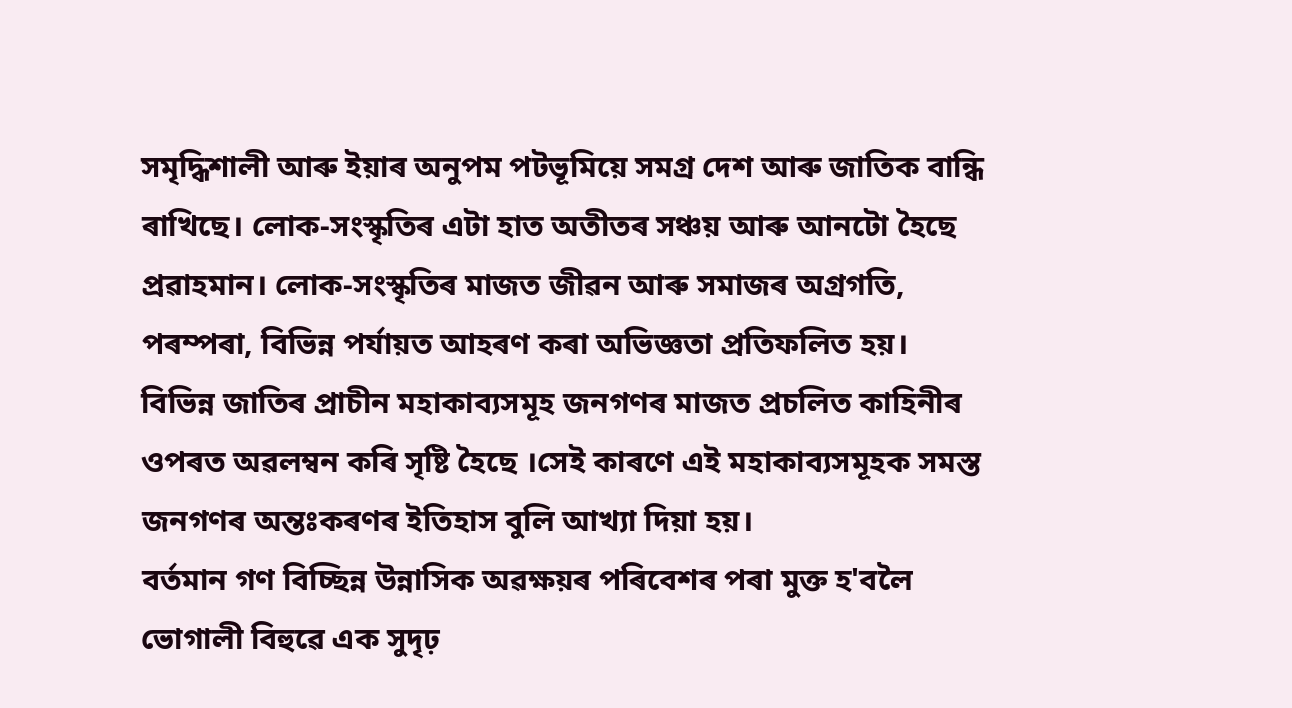সমৃদ্ধিশালী আৰু ইয়াৰ অনুপম পটভূমিয়ে সমগ্র দেশ আৰু জাতিক বান্ধি ৰাখিছে। লোক-সংস্কৃতিৰ এটা হাত অতীতৰ সঞ্চয় আৰু আনটো হৈছে প্ৰৱাহমান। লোক-সংস্কৃতিৰ মাজত জীৱন আৰু সমাজৰ অগ্রগতি, পৰম্পৰা, বিভিন্ন পৰ্যায়ত আহৰণ কৰা অভিজ্ঞতা প্রতিফলিত হয়। বিভিন্ন জাতিৰ প্রাচীন মহাকাব্যসমূহ জনগণৰ মাজত প্ৰচলিত কাহিনীৰ ওপৰত অৱলম্বন কৰি সৃষ্টি হৈছে ।সেই কাৰণে এই মহাকাব্যসমূহক সমস্ত জনগণৰ অন্তঃকৰণৰ ইতিহাস বুলি আখ্যা দিয়া হয়।
বর্তমান গণ বিচ্ছিন্ন উন্নাসিক অৱক্ষয়ৰ পৰিবেশৰ পৰা মুক্ত হ'বলৈ ভোগালী বিহুৱে এক সুদৃঢ়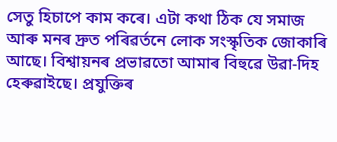সেতু হিচাপে কাম কৰে। এটা কথা ঠিক যে সমাজ আৰু মনৰ দ্রুত পৰিৱর্তনে লোক সংস্কৃতিক জোকাৰি আছে। বিশ্বায়নৰ প্ৰভাৱতো আমাৰ বিহুৱে উৱা-দিহ হেৰুৱাইছে। প্ৰযুক্তিৰ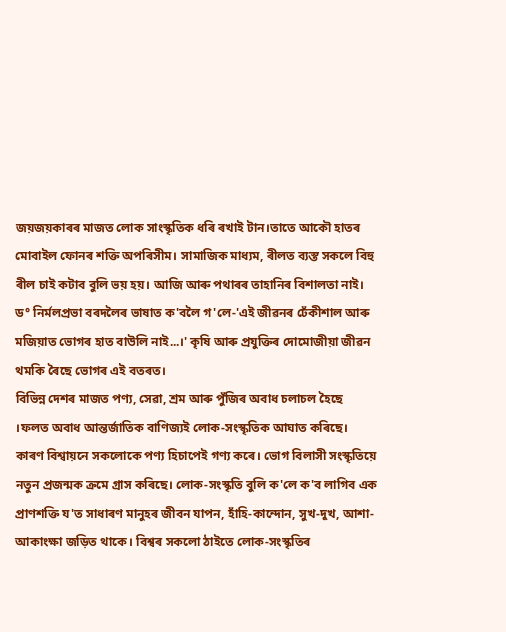জয়জয়কাৰৰ মাজত লোক সাংস্কৃতিক ধৰি ৰখাই টান।তাতে আকৌ হাতৰ মোবাইল ফোনৰ শক্তি অপৰিসীম। সামাজিক মাধ্যম, ৰীলত ব্যস্ত সকলে বিহু ৰীল চাই কটাব বুলি ভয় হয়। আজি আৰু পথাৰৰ তাহানিৰ বিশালতা নাই। ড° নিৰ্মলপ্রভা বৰদলৈৰ ভাষাত ক'বলৈ গ'লে-'এই জীৱনৰ ঢেঁকীশাল আৰু মজিয়াত ভোগৰ হাত বাউলি নাই...।' কৃষি আৰু প্ৰযুক্তিৰ দোমোজীয়া জীৱন থমকি ৰৈছে ভোগৰ এই বতৰত।
বিভিন্ন দেশৰ মাজত পণ্য, সেৱা, শ্রম আৰু পুঁজিৰ অবাধ চলাচল হৈছে ।ফলত অবাধ আন্তর্জাতিক বাণিজ্যই লোক-সংস্কৃতিক আঘাত কৰিছে। কাৰণ বিশ্বায়নে সকলোকে পণ্য হিচাপেই গণ্য কৰে। ভোগ বিলাসী সংস্কৃতিয়ে নতুন প্রজন্মক ক্রমে গ্ৰাস কৰিছে। লোক-সংস্কৃতি বুলি ক'লে ক'ব লাগিব এক প্রাণশক্তি য'ত সাধাৰণ মানুহৰ জীবন যাপন, হাঁহি-কান্দোন, সুখ-দুখ, আশা-আকাংক্ষা জড়িত থাকে। বিশ্বৰ সকলো ঠাইতে লোক-সংস্কৃতিৰ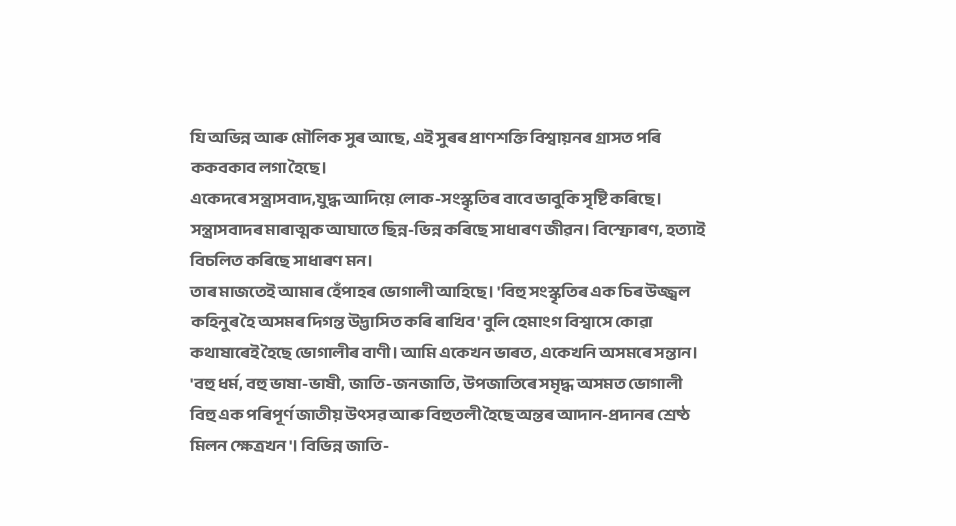যি অভিন্ন আৰু মৌলিক সুৰ আছে, এই সুৰৰ প্রাণশক্তি বিশ্বায়নৰ গ্ৰাসত পৰি ককবকাব লগা হৈছে।
একেদৰে সন্ত্রাসবাদ,যুদ্ধ আদিয়ে লোক-সংস্কৃতিৰ বাবে ভাবুকি সৃষ্টি কৰিছে। সন্ত্রাসবাদৰ মাৰাত্মক আঘাতে ছিন্ন-ভিন্ন কৰিছে সাধাৰণ জীৱন। বিস্ফোৰণ, হত্যাই বিচলিত কৰিছে সাধাৰণ মন।
তাৰ মাজতেই আমাৰ হেঁপাহৰ ভোগালী আহিছে। 'বিহু সংস্কৃতিৰ এক চিৰ উজ্জ্বল কহিনুৰ হৈ অসমৰ দিগন্ত উদ্ভাসিত কৰি ৰাখিব' বুলি হেমাংগ বিশ্বাসে কোৱা কথাষাৰেই হৈছে ভোগালীৰ বাণী। আমি একেখন ভাৰত, একেখনি অসমৰে সন্তান। 'বহু ধর্ম, বহু ভাষা-ভাষী, জাতি-জনজাতি, উপজাতিৰে সমৃদ্ধ অসমত ভোগালী বিহু এক পৰিপূৰ্ণ জাতীয় উৎসৱ আৰু বিহুতলী হৈছে অন্তৰ আদান-প্রদানৰ শ্রেষ্ঠ মিলন ক্ষেত্রখন'। বিভিন্ন জাতি-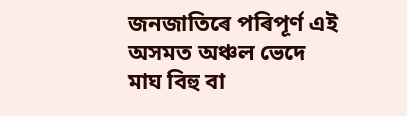জনজাতিৰে পৰিপূৰ্ণ এই অসমত অঞ্চল ভেদে মাঘ বিহু বা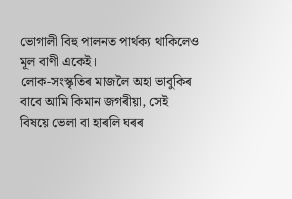ভোগালী বিহু পালনত পার্থক্য থাকিলেও মূল বাণী একেই।
লোক-সংস্কৃতিৰ মাজলৈ অহা ভাবুকিৰ বাবে আমি কিমান জগৰীয়া, সেই বিষয়ে ভেলা বা হাৰলি ঘৰৰ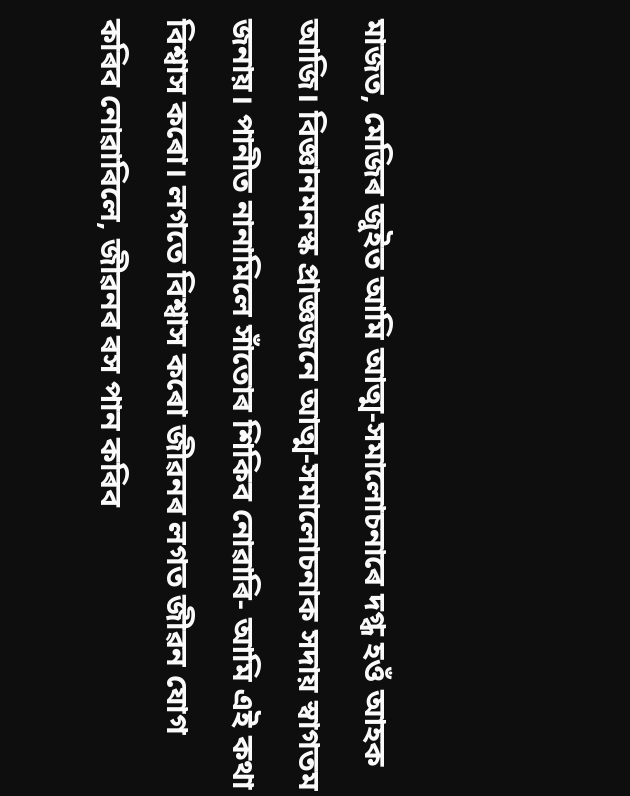মাজত, মেজিৰ জুইত আমি আত্ম-সমালোচনাৰে দগ্ধ হওঁ আহক আজি। বিজ্ঞানমনস্ক প্রাজ্ঞজনে আত্ম-সমালোচনাক সদায় স্বাগতম জনায়। পানীত নানামিলে সাঁতোৰ শিকিব নোৱাৰি- আমি এই কথা বিশ্বাস কৰো। লগতে বিশ্বাস কৰো জীৱনৰ লগত জীৱন যোগ কৰিব নোৱাৰিলে, জীৱনৰ ৰস পান কৰিব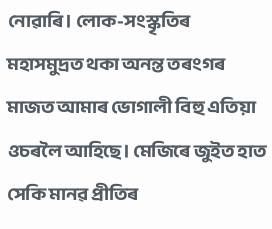নোৱাৰি। লোক-সংস্কৃতিৰ মহাসমুদ্ৰত থকা অনন্ত তৰংগৰ মাজত আমাৰ ভোগালী বিহু এতিয়া ওচৰলৈ আহিছে। মেজিৰে জুইত হাত সেকি মানৱ প্ৰীতিৰ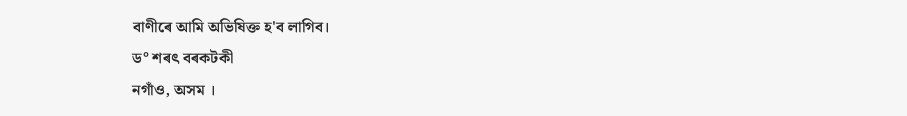বাণীৰে আমি অভিষিক্ত হ'ব লাগিব।
ড° শৰৎ বৰকটকী
নগাঁও, অসম ।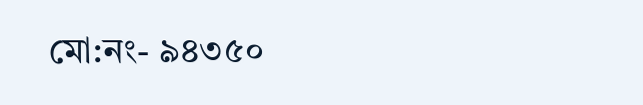মো:নং- ৯৪৩৫০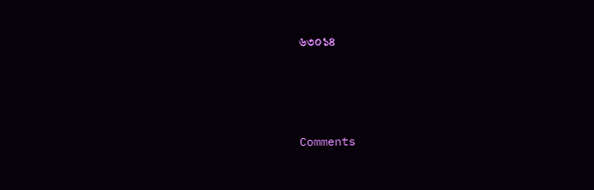৬৩০১৪





Comments